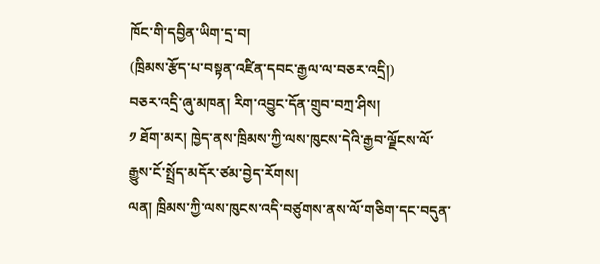ཁོང་གི་དབྱིན་ཡིག་དྲ་བ།
(ཁྲིམས་རྩོད་པ་བསྟན་འཛིན་དབང་རྒྱལ་ལ་བཅར་འདྲི།)
བཅར་འདྲི་ཞུ་མཁན། རིག་འབྱུང་དོན་གྲུབ་བཀྲ་ཤིས།
༡ ཐོག་མར། ཁྱེད་ནས་ཁྲིམས་ཀྱི་ལས་ཁུངས་དེའི་རྒྱབ་ལྗོངས་ལོ་རྒྱུས་ངོ་སྤྲོད་མདོར་ཙམ་བྱེད་རོགས།
ལན། ཁྲིམས་ཀྱི་ལས་ཁུངས་འདི་བཙུགས་ནས་ལོ་གཅིག་དང་བདུན་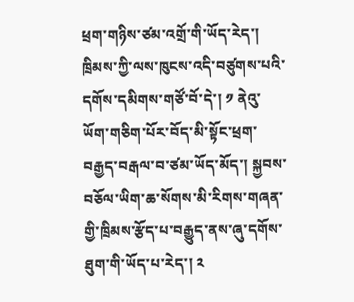ཕྲག་གཉིས་ཙམ་འགྲོ་གི་ཡོད་རེད་། ཁྲིམས་ཀྱི་ལས་ཁུངས་འདི་བཙུགས་པའི་དགོས་དམིགས་གཙོ་བོ་དེ་། ༡ ནེའུ་ཡོག་གཅིག་པོར་བོད་མི་སྟོང་ཕྲག་བརྒྱད་བརྒལ་བ་ཙམ་ཡོད་མོད་། སྐྱབས་བཅོལ་ཡིག་ཆ་སོགས་མི་རིགས་གཞན་གྱི་ཁྲིམས་རྩོད་པ་བརྒྱུད་ནས་ཞུ་དགོས་ཐུག་གི་ཡོད་པ་རེད་། ༢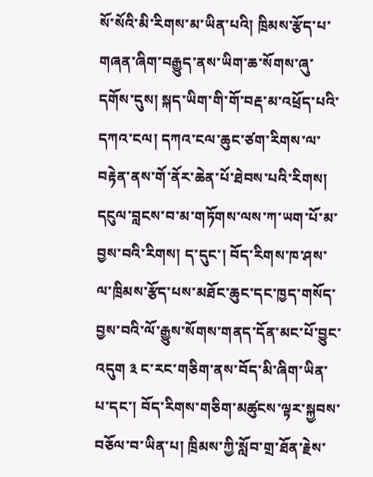སོ་སོའི་མི་རིགས་མ་ཡིན་པའི། ཁྲིམས་རྩོད་པ་གཞན་ཞིག་བརྒྱུད་ནས་ཡིག་ཆ་སོགས་ཞུ་དགོས་དུས། སྐད་ཡིག་གི་གོ་བརྡ་མ་འཕྲོད་པའི་དཀའ་ངལ། དཀའ་ངལ་ཆུང་ཙག་རིགས་ལ་བརྟེན་ནས་གོ་ནོར་ཆེན་པོ་ཐེབས་པའི་རིགས། དངུལ་བླངས་བ་མ་གཏོགས་ལས་ཀ་ཡག་པོ་མ་བྱས་བའི་རིགས། ད་དུང་། བོད་རིགས་ཁ་ཤས་ལ་ཁྲིམས་རྩོད་པས་མཐོང་ཆུང་དང་ཁྱད་གསོད་བྱས་བའི་ལོ་རྒྱུས་སོགས་གནད་དོན་མང་པོ་བྱུང་འདུག ༣ ང་རང་གཅིག་ནས་བོད་མི་ཞིག་ཡིན་པ་དང་། བོད་རིགས་གཅིག་མཚུངས་ལྟར་སྐྱབས་བཅོལ་བ་ཡིན་པ། ཁྲིམས་ཀྱི་སློབ་གྲ་ཐོན་རྗེས་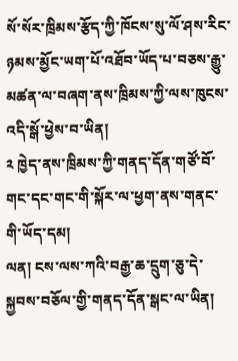སོ་སོར་ཁྲིམས་རྩོད་ཀྱི་ཁོངས་སུ་ལོ་ཤས་རིང་ཉམས་མྱོང་ཡག་པོ་འཐོབ་ཡོད་པ་བཅས་རྒྱུ་མཚན་ལ་བཞག་ནས་ཁྲིམས་ཀྱི་ལས་ཁུངས་འདི་སྒོ་ཕྱེས་བ་ཡིན།
༢ ཁྱེད་ནས་ཁྲིམས་ཀྱི་གནད་དོན་གཙོ་བོ་གང་དང་གང་གི་སྐོར་ལ་ཕྱག་ནས་གནང་གི་ཡོད་དམ།
ལན། ངས་ལས་ཀའི་བརྒྱ་ཆ་དྲུག་ཅུ་དེ་སྐྱབས་བཅོལ་གྱི་གནད་དོན་སྒང་ལ་ཡིན།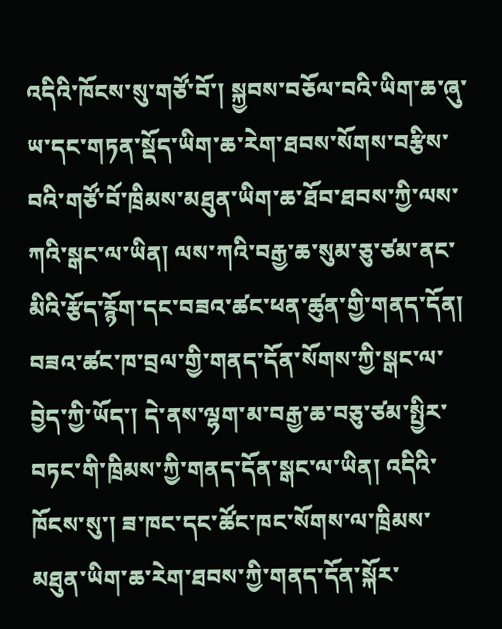འདིའི་ཁོངས་སུ་གཙོ་བོ་། སྐྱབས་བཅོལ་བའི་ཡིག་ཆ་ཞུ་ཡ་དང་གཏན་སྡོད་ཡིག་ཆ་རེག་ཐབས་སོགས་བརྩིས་བའི་གཙོ་བོ་ཁྲིམས་མཐུན་ཡིག་ཆ་ཐོབ་ཐབས་ཀྱི་ལས་ཀའི་སྒང་ལ་ཡིན། ལས་ཀའི་བརྒྱ་ཆ་སུམ་ཅུ་ཙམ་ནང་མིའི་རྩོད་རྙོག་དང་བཟའ་ཚང་ཕན་ཚུན་གྱི་གནད་དོན། བཟའ་ཚང་ཁ་བྲལ་གྱི་གནད་དོན་སོགས་ཀྱི་སྒང་ལ་བྱེད་ཀྱི་ཡོད་། དེ་ནས་ལྷག་མ་བརྒྱ་ཆ་བཅུ་ཙམ་སྤྱིར་བཏང་གི་ཁྲིམས་ཀྱི་གནད་དོན་སྒང་ལ་ཡིན། འདིའི་ཁོངས་སུ་། ཟ་ཁང་དང་ཚོང་ཁང་སོགས་ལ་ཁྲིམས་མཐུན་ཡིག་ཆ་རེག་ཐབས་ཀྱི་གནད་དོན་སྐོར་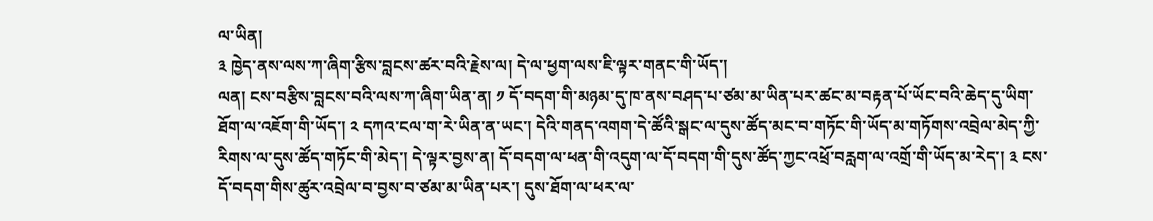ལ་ཡིན།
༣ ཁྱེད་ནས་ལས་ཀ་ཞིག་རྩིས་བླངས་ཚར་བའི་རྗེས་ལ། དེ་ལ་ཕྱག་ལས་ཇི་ལྟར་གནང་གི་ཡོད་།
ལན། ངས་བརྩིས་བླངས་བའི་ལས་ཀ་ཞིག་ཡིན་ན། ༡ དོ་བདག་གི་མཉམ་དུ་ཁ་ནས་བཤད་པ་ཙམ་མ་ཡིན་པར་ཚང་མ་བརྟན་པོ་ཡོང་བའི་ཆེད་དུ་ཡིག་ཐོག་ལ་འཇོག་གི་ཡོད་། ༢ དཀའ་ངལ་ག་རེ་ཡིན་ན་ཡང་། དེའི་གནད་འགག་དེ་ཚོའི་སྒང་ལ་དུས་ཚོད་མང་བ་གཏོང་གི་ཡོད་མ་གཏོགས་འབྲེལ་མེད་ཀྱི་རིགས་ལ་དུས་ཚོད་གཏོང་གི་མེད་། དེ་ལྟར་བྱས་ན། དོ་བདག་ལ་ཕན་གི་འདུག་ལ་དོ་བདག་གི་དུས་ཚོད་ཀྱང་འཕྲོ་བརླག་ལ་འགྲོ་གི་ཡོད་མ་རེད་། ༣ ངས་དོ་བདག་གིས་ཚུར་འབྲེལ་བ་བྱས་བ་ཙམ་མ་ཡིན་པར་། དུས་ཐོག་ལ་ཕར་ལ་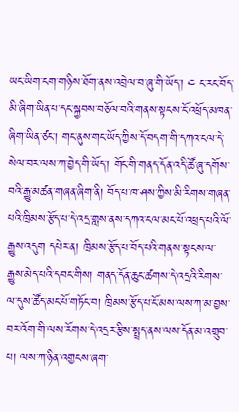ཡང་ཡིག་ངག་གཉིས་ཐོག་ནས་འབྲེལ་བ་ཞུ་གི་ཡོད་། ༤ ང་རང་བོད་མི་ཞིག་ཡིན་པ་དང་སྐྱབས་བཅོལ་བའི་གནས་སྟངས་ངོ་འཕྲོད་མཁན་ཞིག་ཡིན་ཙང་། གང་ནུས་གང་ཡོད་ཀྱིས་དོ་བདག་གི་དཀའ་ངལ་དེ་སེལ་བར་ལས་ཀ་བྱེད་གི་ཡོད་། གོང་གི་གནད་དོན་འདི་ཚོ་ཞུ་དགོས་བའི་རྒྱུ་མཚན་གཞན་ཞིག་ནི། བོད་པ་ཁ་ཤས་ཀྱིས་མི་རིགས་གཞན་པའི་ཁྲིམས་རྩོད་པ་དེ་འདྲ་གླས་ནས་དཀའ་ངལ་མང་པོ་འཕྲད་པའི་ལོ་རྒྱུས་འདུག དཔེར་ན། ཁྲིམས་རྩོད་པ་བོད་པའི་གནས་སྟངས་ལ་རྒྱུས་མེད་པའི་དབང་གིས། གནད་དོན་ཆུང་ཚགས་དེ་འདྲའི་རིགས་ལ་དུས་ཚོད་མང་པོ་གཏོང་བ། ཁྲིམས་རྩོད་པ་ངོ་མས་ལས་ཀ་མ་བྱས་བར་འོག་གི་ལས་རོགས་དེ་འདྲར་རྩིས་སྤྲད་ནས་ལས་དོན་མ་འགྲུབ་པ། ལས་ཀ་ཉིན་འགྱངས་ཞག་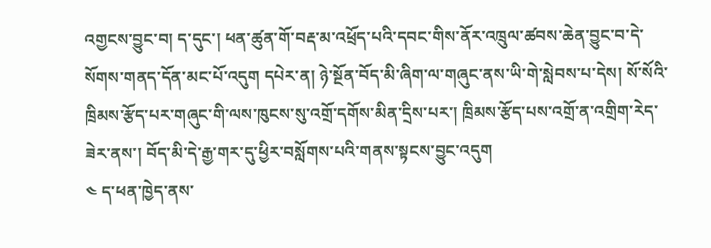འགྱངས་བྱུང་བ། ད་དུང་། ཕན་ཚུན་གོ་བརྡ་མ་འཕྲོད་པའི་དབང་གིས་ནོར་འཁྲུལ་ཚབས་ཆེན་བྱུང་བ་དེ་སོགས་གནད་དོན་མང་པོ་འདུག དཔེར་ན། ཉེ་སྔོན་བོད་མི་ཞིག་ལ་གཞུང་ནས་ཡི་གེ་སླེབས་པ་དེས། སོ་སོའི་ཁྲིམས་རྩོད་པར་གཞུང་གི་ལས་ཁུངས་སུ་འགྲོ་དགོས་མིན་དྲིས་པར་། ཁྲིམས་རྩོད་པས་འགྲོ་ན་འགྲིག་རེད་ཟེར་ནས་། བོད་མི་དེ་རྒྱ་གར་དུ་ཕྱིར་བསློགས་པའི་གནས་སྟངས་བྱུང་འདུག
༤ ད་ཕན་ཁྱེད་ནས་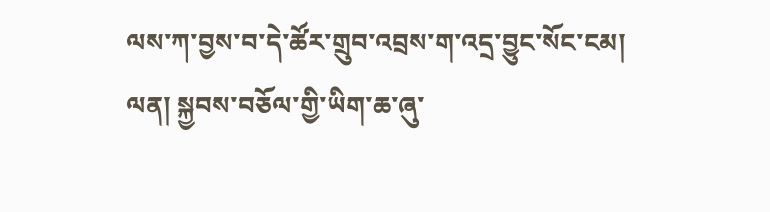ལས་ཀ་བྱས་བ་དེ་ཚོར་གྲུབ་འབྲས་ག་འདྲ་བྱུང་སོང་ངམ།
ལན། སྐྱབས་བཅོལ་གྱི་ཡིག་ཆ་ཞུ་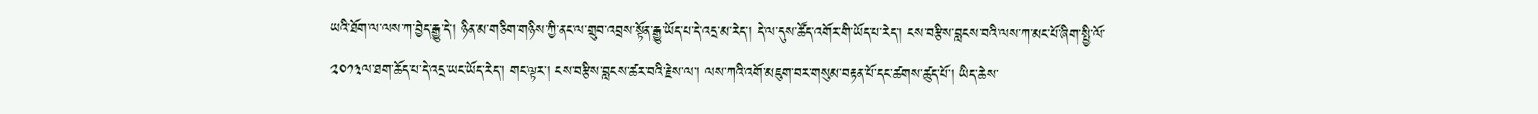ཡའི་ཐོག་ལ་ལས་ཀ་བྱེད་རྒྱུ་དེ་། ཉིན་མ་གཅིག་གཉིས་ཀྱི་ནང་ལ་གྲུབ་འབྲས་སྟོན་རྒྱུ་ཡོད་པ་དེ་འདྲ་མ་རེད་། དེ་ལ་དུས་ཚོད་འགོར་གི་ཡོད་པ་རེད་། ངས་བརྩིས་བླངས་བའི་ལས་ཀ་མང་པོ་ཞིག་སྤྱི་ལོ་༢༠༡༣ལ་ཐག་ཆོད་པ་དེ་འདྲ་ཡང་ཡོད་རེད་། གང་ལྟར་། ངས་བརྩིས་བླངས་ཚར་བའི་རྗེས་ལ་། ལས་ཀའི་འགོ་མཇུག་བར་གསུམ་བརྟན་པོ་དང་ཚགས་ཚུད་པོ་། ཡིད་ཆེས་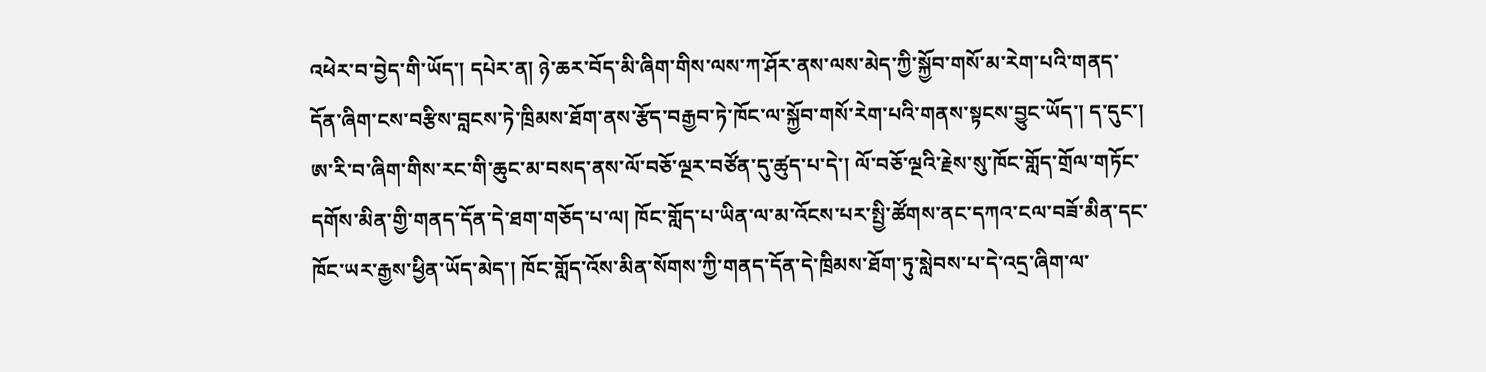འཕེར་བ་བྱེད་གི་ཡོད་། དཔེར་ན། ཉེ་ཆར་བོད་མི་ཞིག་གིས་ལས་ཀ་ཤོར་ནས་ལས་མེད་ཀྱི་སྐྱོབ་གསོ་མ་རེག་པའི་གནད་དོན་ཞིག་ངས་བརྩིས་བླངས་ཏེ་ཁྲིམས་ཐོག་ནས་རྩོད་བརྒྱབ་ཏེ་ཁོང་ལ་སྐྱོབ་གསོ་རེག་པའི་གནས་སྟངས་བྱུང་ཡོད་། ད་དུང་། ཨ་རི་བ་ཞིག་གིས་རང་གི་ཆུང་མ་བསད་ནས་ལོ་བཅོ་ལྔར་བཙོན་དུ་ཚུད་པ་དེ་། ལོ་བཅོ་ལྔའི་རྗེས་སུ་ཁོང་གློད་གྲོལ་གཏོང་དགོས་མིན་གྱི་གནད་དོན་དེ་ཐག་གཅོད་པ་ལ། ཁོང་གློད་པ་ཡིན་ལ་མ་འོངས་པར་སྤྱི་ཚོགས་ནང་དཀའ་ངལ་བཟོ་མིན་དང་ཁོང་ཡར་རྒྱས་ཕྱིན་ཡོད་མེད་། ཁོང་གློད་འོས་མིན་སོགས་ཀྱི་གནད་དོན་དེ་ཁྲིམས་ཐོག་ཏུ་སླེབས་པ་དེ་འདྲ་ཞིག་ལ་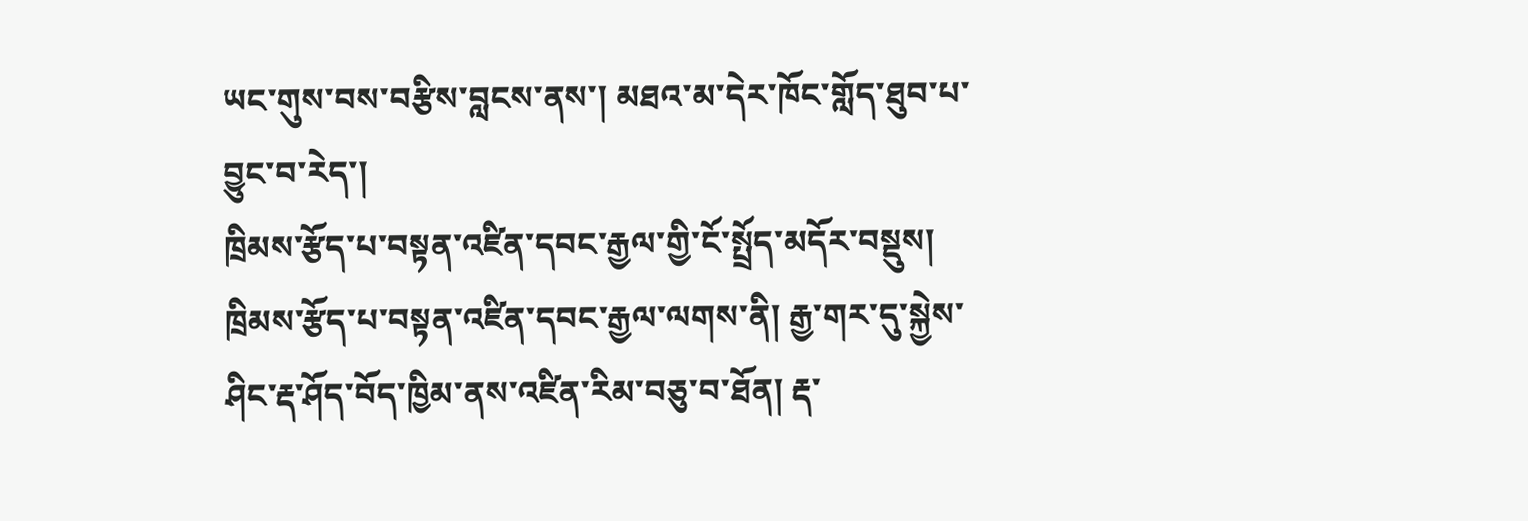ཡང་གུས་བས་བརྩིས་བླངས་ནས་། མཐའ་མ་དེར་ཁོང་གློད་ཐུབ་པ་བྱུང་བ་རེད་།
ཁྲིམས་རྩོད་པ་བསྟན་འཛིན་དབང་རྒྱལ་གྱི་ངོ་སྤྲོད་མདོར་བསྡུས།
ཁྲིམས་རྩོད་པ་བསྟན་འཛིན་དབང་རྒྱལ་ལགས་ནི། རྒྱ་གར་དུ་སྐྱེས་ཤིང་རྡ་ཤོད་བོད་ཁྱིམ་ནས་འཛིན་རིམ་བཅུ་བ་ཐོན། རྡ་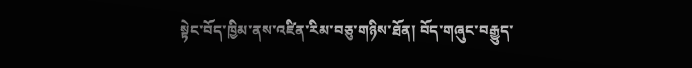སྟེང་བོད་ཁྱིམ་ནས་འཛིན་རིམ་བཅུ་གཉིས་ཐོན། བོད་གཞུང་བརྒྱུད་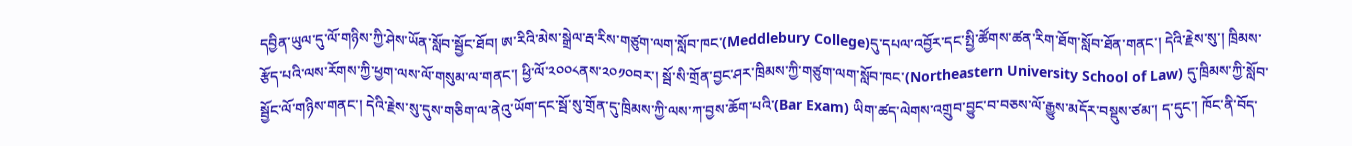དབྱིན་ཡུལ་དུ་ལོ་གཉིས་ཀྱི་ཤེས་ཡོན་སློབ་སྦྱོང་ཐོབ། ཨ་རིའི་མེས་སྒྲེལ་རྦ་རིས་གཙུག་ལག་སློབ་ཁང་(Meddlebury College)དུ་དཔལ་འབྱོར་དང་སྤྱི་ཚོགས་ཚན་རིག་ཐོག་སློབ་ཐོན་གནང་། དེའི་རྗེས་སུ་། ཁྲིམས་རྩོད་པའི་ལས་རོགས་ཀྱི་ཕྱག་ལས་ལོ་གསུམ་ལ་གནང་། ཕྱི་ལོ་༢༠༠༨ནས་༢༠༡༠བར་། སྦོ་སི་གྲོན་བྱང་ཤར་ཁྲིམས་ཀྱི་གཙུག་ལག་སློབ་ཁང་(Northeastern University School of Law) དུ་ཁྲིམས་ཀྱི་སློབ་སྦྱོང་ལོ་གཉིས་གནང་། དེའི་རྗེས་སུ་དུས་གཅིག་ལ་ནེའུ་ཡོག་དང་སྦོ་སུ་གྲོན་དུ་ཁྲིམས་ཀྱི་ལས་ཀ་བྱས་ཆོག་པའི་(Bar Exam) ཡིག་ཚད་ལེགས་འགྲུབ་བྱུང་བ་བཅས་ལོ་རྒྱུས་མདོར་བསྡུས་ཙམ་། ད་དུང་། ཁོང་ནི་བོད་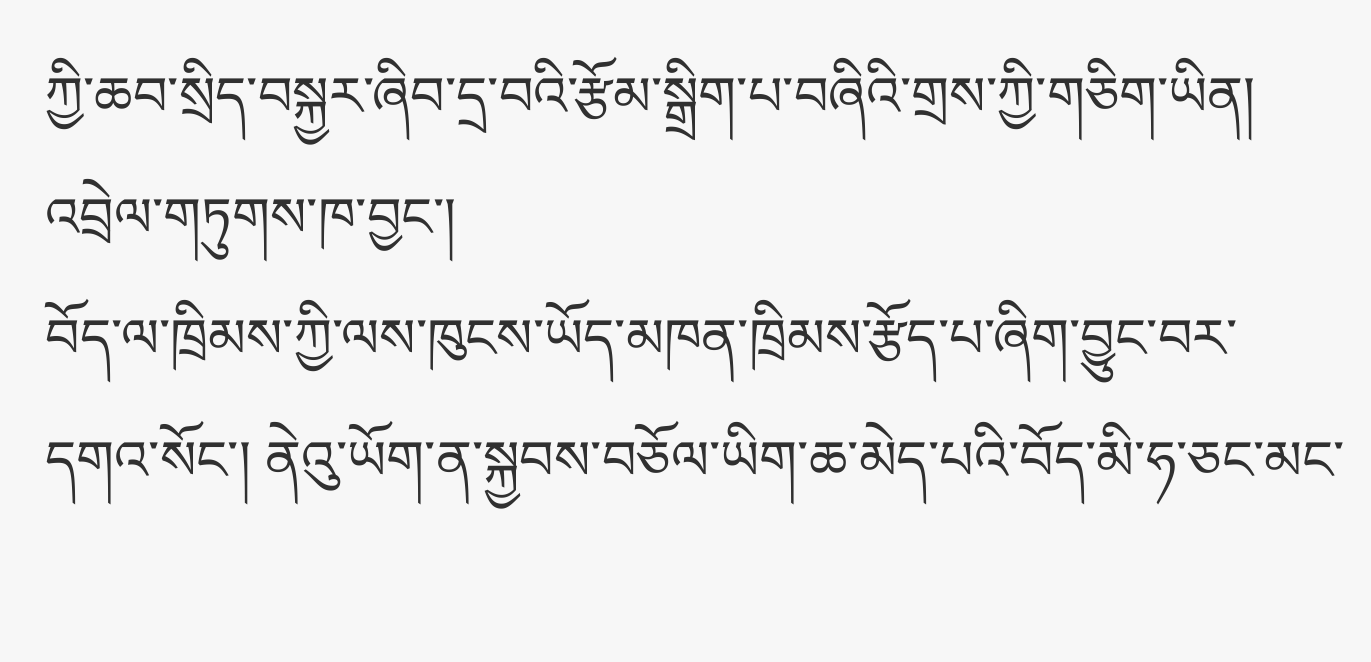ཀྱི་ཆབ་སྲིད་བསྐྱར་ཞིབ་དྲ་བའི་རྩོམ་སྒྲིག་པ་བཞིའི་གྲས་ཀྱི་གཅིག་ཡིན།
འབྲེལ་གཏུགས་ཁ་བྱང་།
བོད་ལ་ཁྲིམས་ཀྱི་ལས་ཁུངས་ཡོད་མཁན་ཁྲིམས་རྩོད་པ་ཞིག་བྱུང་བར་དགའ་སོང་། ནེའུ་ཡོག་ན་སྐྱབས་བཅོལ་ཡིག་ཆ་མེད་པའི་བོད་མི་ཧ་ཅང་མང་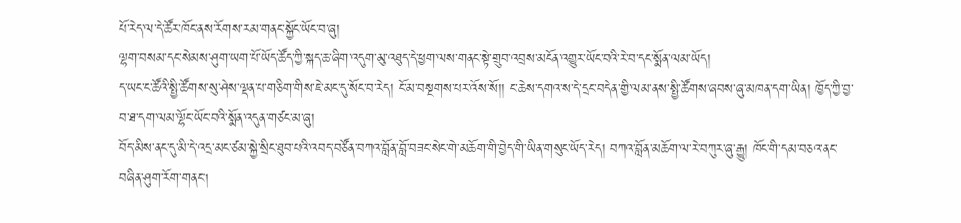པོ་རེད་ལ་དེ་ཚོར་ཁོང་ནས་རོགས་རམ་གནང་སྐྱོང་ཡོང་བ་ཞུ།
ལྷག་བསམ་དང་སེམས་ཤུག་ཡག་པོ་ཡོད་ཚོད་ཀྱི་སྐད་ཆ་ཞིག་འདུག་མུ་འཐུད་དེ་ཕྱག་ལས་གནང་སྟེ་གྲུབ་འབྲས་མངོན་འགྱུར་ཡོང་བའི་རེ་བ་དང་སྨོན་ལམ་ཡོད།
ད་ཡང་ང་ཚོའི་སྤྱི་ཚོགས་སུ་ཤེས་ལྡན་པ་གཅིག་གིས་ཇེ་མང་དུ་སོང་བ་རེད། ངོ་མ་བསྔགས་པར་འོས་སོ།། ང་ཆེས་དགའ་ས་དེ་དྲང་བདེན་གྱི་ལམ་ནས་སྤྱི་ཚོགས་ཞབས་ཞུ་མཁན་དག་ཡིན། ཁྱོད་ཀྱི་བྱ་བ་ཐ་དག་ལམ་ལྷོང་ཡོང་བའི་སྨོན་འདུན་གཙང་མ་ཞུ།
བོད་མིས་ནང་དུ་མི་དེ་འདྲ་མང་ཙམ་སྐྱེ་སྲིང་ཐུབ་པའི་འབད་བཙོན་བཀའ་བློན་བློ་བཟང་སེང་གེ་མཆོག་གི་བྱེད་གི་ཡིན་གསུང་ཡོད་རེད། བཀའ་བློན་མཆོག་ལ་རེ་བཀུར་ཞུ་རྒྱུ། ཁོང་གི་དམ་བཅའ་ནང་བཞིན་ཤུག་རོག་གནང།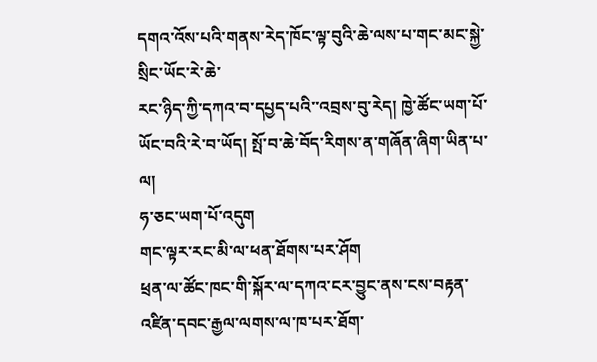དགའ་འོས་པའི་གནས་རེད་ཁོང་ལྟ་བུའི་ཆེ་ལས་པ་གང་མང་སྐྱེ་སྲིང་ཡོང་རེ་ཆེ་
རང་ཉིད་ཀྱི་དཀའ་བ་དཔྱད་པའི་་འབྲས་བུ་རེད། ཁྱེ་ཚོང་ཡག་པོ་ཡོང་བའི་རེ་བ་ཡོད། སྤོ་བ་ཆེ་བོད་རིགས་ན་གཞོན་ཞིག་ཡིན་པ་ལ།
ཧ་ཅང་ཡག་པོ་འདུག
གང་ལྟར་རང་མི་ལ་ཕན་ཐོགས་པར་ཤོག
ཕྲན་ལ་ཚོང་ཁང་གི་སྐོར་ལ་དཀའ་ངར་བྱུང་ནས་ངས་བརྟན་འཛིན་དབང་རྒྱལ་ལགས་ལ་ཁ་པར་ཐོག་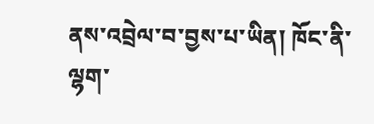ནས་འབྲེལ་བ་བྱས་པ་ཡིན། ཁོང་ནི་ལྷག་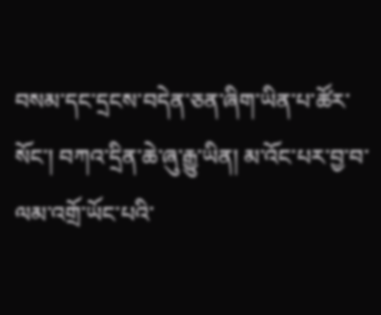བསམ་དང་དྲངས་བདེན་ཅན་ཞིག་ཡིན་པ་ཚོར་སོང་། བཀའ་དྲིན་ཆེ་ཞུ་རྒྱུ་ཡིན། མ་འོང་པར་བྱ་བ་ལམ་འགྲོ་ཡོང་པའི་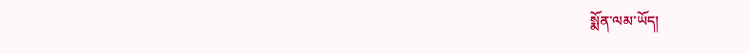སྨོན་ལམ་ཡོད།